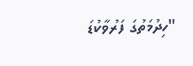"ހިދުމަތުގަ ފަރުވާކުޑަ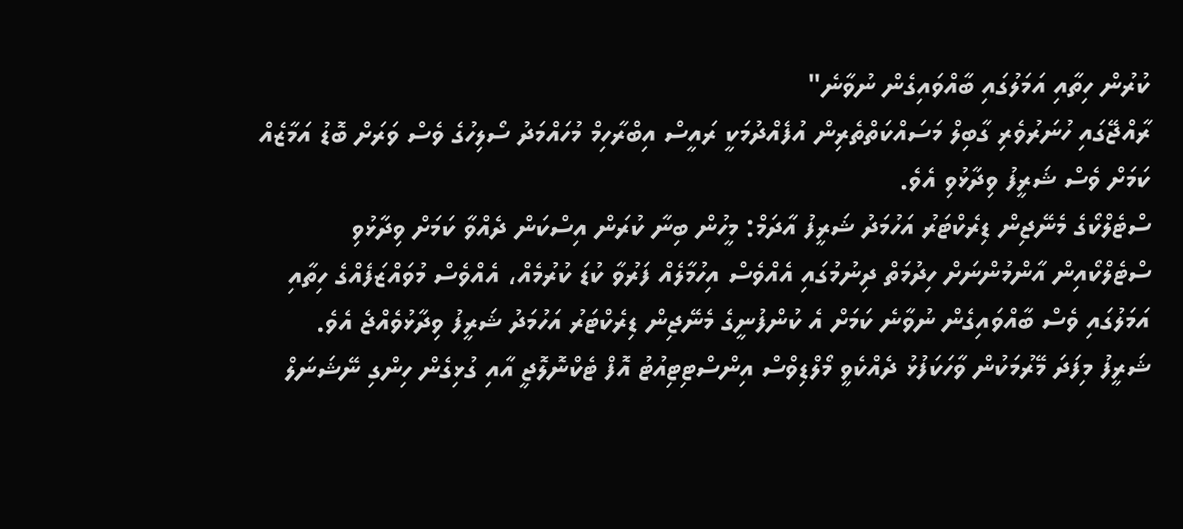ކުރުން ހިތާއި އަމަލުގައި ބާއްވައިގެން ނުވާނެ"
ރާއްޖޭގައި ހުނަރުވެރި ގާބިލް މަސައްކަތްތެރިން އުފެއްދުމަކީ ރައީސް އިބްރާހިމް މުހައްމަދު ސޯލިހުގެ ވެސް ވަރަށް ބޮޑު އަމާޒެއް ކަމަށް ވެސް ޝަރީފު ވިދާޅުވި އެވެ.
ސްޓެލްކޯގެ މެނޭޖިން ޑިރެކްޓަރު އަހުމަދު ޝަރީފު އާދަމް: މީހުން ބިނާ ކުރަން އިސްކަން ދެއްވާ ކަމަށް ވިދާޅުވި
ސްޓެލްކޯއިން އާންމުންނަށް ހިދުމަތް ދިނުމުގައި އެއްވެސް އިހުމާލެއް ފަރުވާ ކުޑަ ކުރުމެއް، އެއްވެސް މުވައްޒަފެއްގެ ހިތާއި އަމަލުގައި ވެސް ބާއްވައިގެން ނުވާނެ ކަމަށް އެ ކުންފުނީގެ މެނޭޖިން ޑިރެކްޓަރު އަހުމަދު ޝަރީފު ވިދާޅުވެއްޖެ އެވެ.
ޝަރީފު މިފަދަ މޭރުމަކުން ވާހަކަފުޅު ދެއްކެވީ މޯލްޑިވްސް އިންސްޓިޓިއުޓު އޮފް ޓެކްނޮލޮޖީ އާއި ގުޅިގެން ހިންގި ނޭޝަނަލް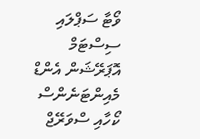ވޯޓާ ސަޕްލައި ސިސްޓަމް އޮޕަރޭޝަން އެންޑް މެއިންޓަނެންސް ކޯހާއި ސްވަރޭޖް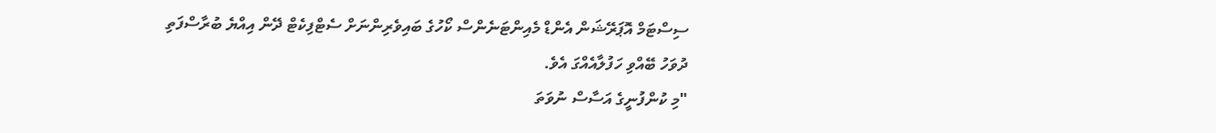ސިސްޓަމް އޮޕަރޭޝަން އެންޑް މެއިންޓަނެންސް ކޯހުގެ ބައިވެރިންނަށް ސެޓްފިކެޓް ދޭން އިއްޔެ ބުރާސްފަތި ދުވަހު ބޭއްވި ހަފުލާއެއްގަ އެވެ.
"މި ކުންފުނީގެ އަސާސް ނުވަތަ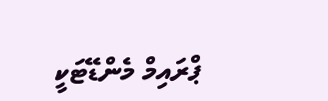ޕްރައިމް މެންޑޭޓަކީ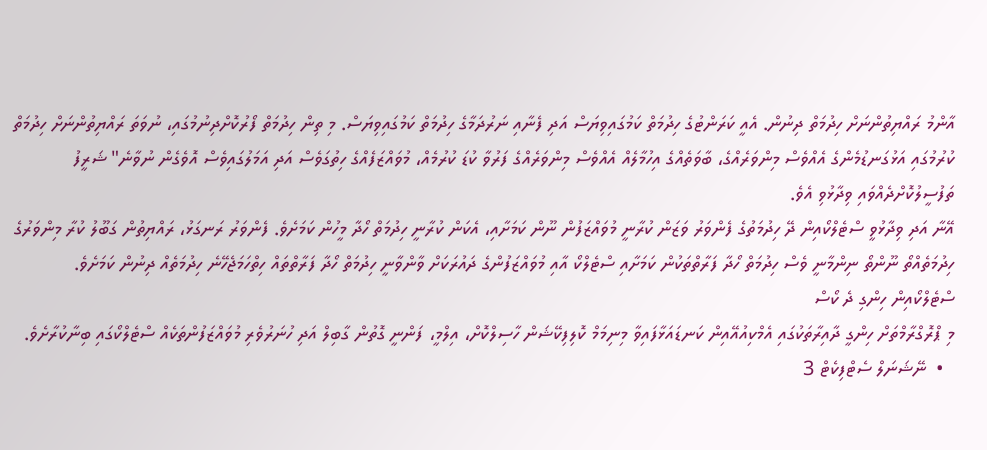އާންމު ރައްޔިތުންނަށް ހިދުމަތް ދިނުން. އެއީ ކަރަންޓުގެ ހިދުމަތް ކަމުގައިވިޔަސް އަދި ފެނާއި ނަރުދަމާގެ ހިދުމަތް ކަމުގައިވިޔަސް. މި ތިން ހިދުމަތް ފޯރުކޮށްދިނުމުގައި، ނުވަތަ ރައްޔިތުންނަށް ހިދުމަތް ކުރުމުގައި އަޅުގަނޑުމެންގެ އެއްވެސް މިންވަރެއްގެ، ބާވަތެއްގެ އިހުމާލެއް އެއްވެސް މިންވަރެއްގެ ފަރުވާ ކުޑަ ކުރުމެއް، މުވައްޒަފެއްގެ ހިތުގަވެސް އަދި އަމަލުގައިވެސް އޮވެގެން ނުވާނެ" ޝަރީފު ތަފުސީލުކޮށްދެއްވައި ވިދާޅުވި އެވެ.
އޭނާ އަދި ވިދާޅުވީ ސްޓެލްކޯއިން ދޭ ހިދުމަތުގެ ފެންވަރު ވަޒަން ކުރާނީ މުވައްޒަފުން ނޫން ކަމަށާއި، އެކަން ކުރާނީ ހިދުމަތް ހޯދާ މީހުން ކަމަށެވެ. ފެންވަރު ރަނގަޅު، ރައްޔިތުން ގަބޫލު ކުރާ މިންވަރުގެ ހިދުމަތެއްތޯ ނޫންތޯ ނިންމާނީ ވެސް ހިދުމަތް ހޯދާ ފަރާތްތަކުން ކަމަށާއި ސްޓެލްކޯ އާއި މުވައްޒަފުންގެ ދައުރަކަށް ވާންވާނީ ހިދުމަތް ހޯދާ ފަރާތްތައް ހިތްހަމަޖެހޭނެ ހިދުމަތެއް ދިނުން ކަމަށެވެ.
ސްޓެލްކޯއިން ހިންގި ދެ ކޯސް
މި ޕްރޮގްރާމްތަށް ހިންގީ ދާއިރާތަކުގައި އެމްކިއުއޭއިން ކަނޑައަޅާފައިވާ މިނިމަމް ކޮލިފިކޭޝަން ހާސިލްކޮށް، އިލްމީ، ފަންނީ ގޮތުން ގާބިލް އަދި ހުނަރުވެރި މުވައްޒަފުންތަކެއް ސްޓެލްކޯގައި ބިނާކުރާށެވެ.
  •  ނޭޝަނަލް ސެޓްފިކެޓް 3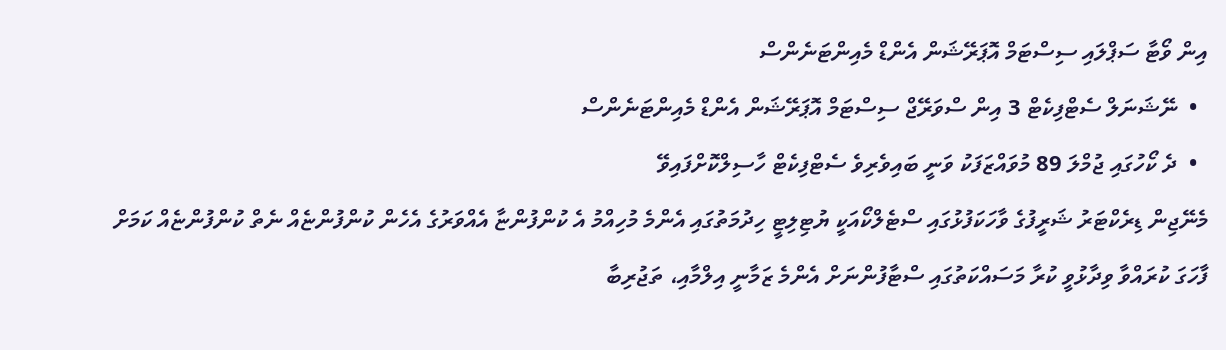އިން ވޯޓާ ސަޕްލައި ސިސްޓަމް އޮޕަރޭޝަން އެންޑް މެއިންޓަނެންސް
  •  ނޭޝަނަލް ސެޓްފިކެޓް 3 އިން ސްވަރޭޖް ސިސްޓަމް އޮޕަރޭޝަން އެންޑް މެއިންޓަނެންސް
  •  ދެ ކޯހުގައި ޖުމްލަ 89 މުވައްޒަފަކު ވަނީ ބައިވެރިވެ ސެޓްފިކެޓް ހާސިލްކޮށްފައިވޭ
މެނޭޖިން ޑިރެކްޓަރު ޝަރީފުގެ ވާހަކަފުޅުގައި ސްޓެލްކޯއަކީ ޔުޓިލިޓީ ހިދުމަތުގައި އެންމެ މުހިއްމު އެ ކުންފުންޏާ އެއްވަރުގެ އެހެން ކުންފުންޏެއް ނެތް ކުންފުންޏެއް ކަމަށް ފާހަގަ ކުރައްވާ ވިދާޅުވީ ކުރާ މަސައްކަތުގައި ސްޓާފުންނަށް އެންމެ ޒަމާނީ އިލްމާއި، ތަޖުރިބާ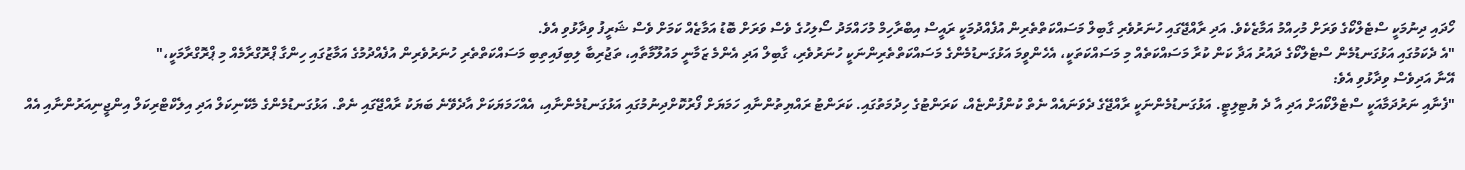ހޯދައި ދިނުމަކީ ސްޓެލްކޯގެ ވަރަށް މުހިއްމު އަމާޒެކެވެ. އަދި ރާއްޖޭގައި ހުނަރުވެރި ގާބިލް މަސައްކަތްތެރިން އުފެއްދުމަކީ ރައީސް އިބްރާހިމް މުހައްމަދު ސޯލިހުގެ ވެސް ވަރަށް ބޮޑު އަމާޒެއް ކަމަށް ވެސް ޝަރީފު ވިދާޅުވި އެވެ.
"އެ ދެކަމުގައި އަޅުގަނޑުމެން ސްޓެލްކޯގެ ދައުރު އަދާ ކަން ކުރާ މަސައްކަތެއް މި މަސައްކަތަކީ، އެހެންވީމަ އަޅުގަނޑުމެންގެ މަސައްކަތްތެރިންނަކީ ހުނަރުވެރި، ގާބިލް އަދި އެންމެ ޒަމާނީ މައުލޫމާތާއި، ތަޖުރިބާ ލިބިފައިތިބި މަސައްކަތްތެރި ހުނަރުވެރިން އުފެއްދުމުގެ އަމާޒުގައި ހިންގާ ޕްރޮގްރާމެއް މި ޕްރޮގްރާމަކީ،"
އޭނާ އަދިވެސް ވިދާޅުވި އެވެ:
"ފެނާއި ނަރުދަމާއަކީ ސްޓެލްކޯއަށް އަދި އާ ދެ ޔުޓިލިޓީ. އަޅުގަނޑުމެންނަކީ ރާއްޖޭގެ ދެވަނައެއް ނެތް ކުންފުންޏެއް، ކަރަންޓުގެ ހިދުމަތުގައި. ކަރަންޓު ރައްޔިތުންނާއި ހަމަޔަށް ފޯރުކޮށްދިނުމުގައި އަޅުގަނޑުމެންނާއި، އެއްހަމަޔަކަށް އާދެވޭނެ ބަޔަކު ރާއްޖޭގައި ނެތް. އަޅުގަނޑުމެންގެ މެކޭނިކަލް އަދި އިލެކްޓްރިކަލް އިންޖީނިއަރުންނާއި އެއް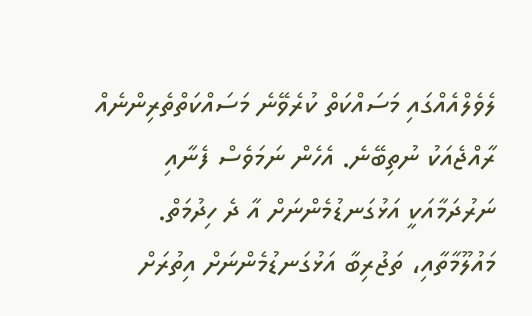ލެވެލްއެއްގައި މަސައްކަތް ކުރެވޭނެ މަސައްކަތްތެރިންނެއް ރާއްޖެއަކު ނުތިބޭނެ. އެހެން ނަމަވެސް ފެނާއި ނަރުދަމާއަކީ އަޅުގަނޑުމެންނަށް އާ ދެ ހިދުމަތް. މައުލޫމާތާއި، ތަޖުރިބާ އަޅުގަނޑުމެންނަށް އިތުރަށް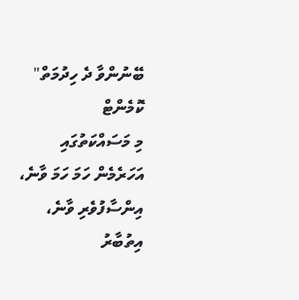ބޭނުންވާ ދެ ހިދުމަތް"
ކޮމެންޓް
މި މަސައްކަތުގައި އަހަރެމެން ހަމަ ހަމަ ވާނެ، އިންސާފުވެރި ވާނެ، އިތުބާރު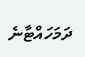ދަމަހައްޓާނެ